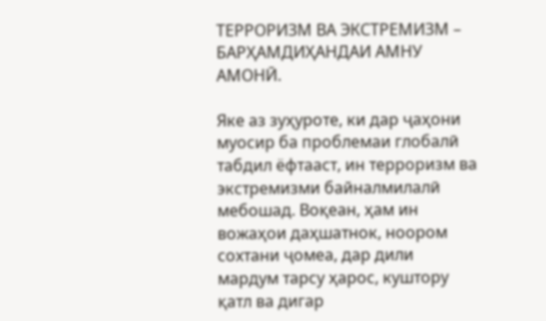ТЕРРОРИЗМ ВА ЭКСТРЕМИЗМ – БАРҲАМДИҲАНДАИ АМНУ АМОНӢ.

Яке аз зуҳуроте, ки дар ҷаҳони муосир ба проблемаи глобалӣ табдил ёфтааст, ин терроризм ва экстремизми байналмилалӣ мебошад. Воқеан, ҳам ин вожаҳои даҳшатнок, ноором сохтани ҷомеа, дар дили мардум тарсу ҳарос, куштору қатл ва дигар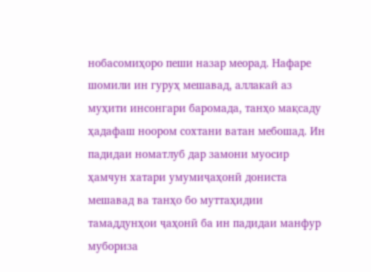нобасомиҳоро пеши назар меорад. Нафаре шомили ин гуруҳ мешавад, аллакай аз муҳити инсонгари баромада, танҳо мақсаду ҳадафаш ноором сохтани ватан мебошад. Ин падидаи номатлуб дар замони муосир ҳамчун хатари умумиҷаҳонӣ дониста мешавад ва танҳо бо муттаҳидии тамаддунҳои ҷаҳонӣ ба ин падидаи манфур мубориза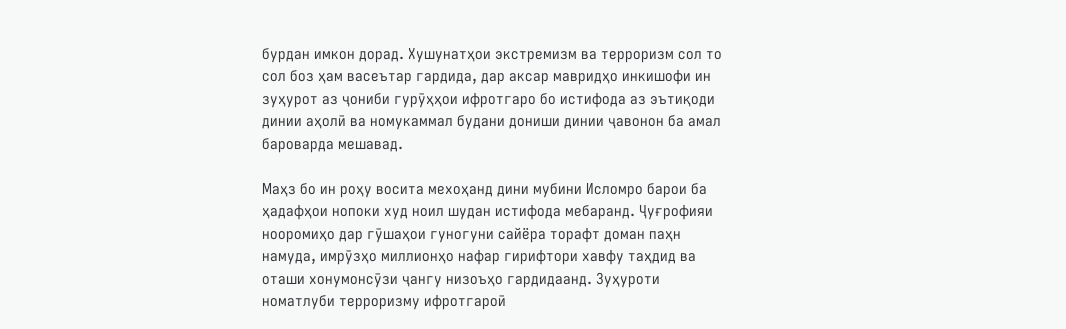бурдан имкон дорад. Хушунатҳои экстремизм ва терроризм сол то сол боз ҳам васеътар гардида, дар аксар мавридҳо инкишофи ин зуҳурот аз ҷониби гурӯҳҳои ифротгаро бо истифода аз эътиқоди динии аҳолӣ ва номукаммал будани дониши динии ҷавонон ба амал бароварда мешавад.

Маҳз бо ин роҳу восита мехоҳанд дини мубини Исломро барои ба ҳадафҳои нопоки худ ноил шудан истифода мебаранд. Ҷуғрофияи нооромиҳо дар гӯшаҳои гуногуни сайёра торафт доман паҳн намуда, имрӯзҳо миллионҳо нафар гирифтори хавфу таҳдид ва оташи хонумонсӯзи ҷангу низоъҳо гардидаанд. Зуҳуроти номатлуби терроризму ифротгароӣ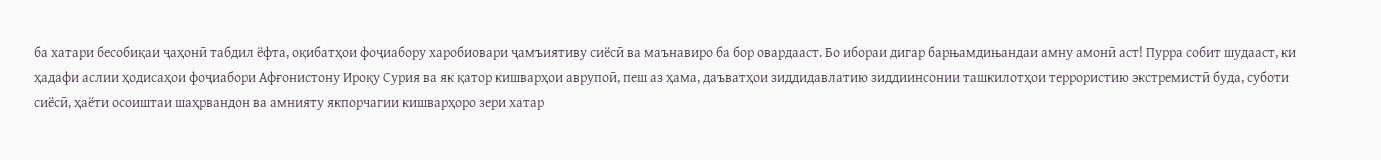ба хатари бесобиқаи ҷаҳонӣ табдил ёфта, оқибатҳои фоҷиабору харобиовари ҷамъиятиву сиёсӣ ва маънавиро ба бор овардааст. Бо ибораи дигар барњамдињандаи амну амонӣ аст! Пурра собит шудааст, ки ҳадафи аслии ҳодисаҳои фоҷиабори Афғонистону Ироқу Сурия ва як қатор кишварҳои аврупоӣ, пеш аз ҳама, даъватҳои зиддидавлатию зиддиинсонии ташкилотҳои террористию экстремистӣ буда, суботи сиёсӣ, ҳаёти осоиштаи шаҳрвандон ва амнияту якпорчагии кишварҳоро зери хатар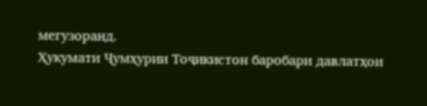мегузоранд.
Ҳукумати Ҷумҳурии Тоҷикистон баробари давлатҳои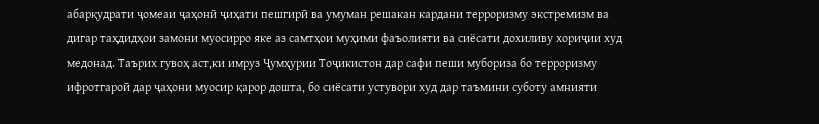абарқудрати ҷомеаи ҷаҳонӣ ҷиҳати пешгирӣ ва умуман решакан кардани терроризму экстремизм ва дигар таҳдидҳои замони муосирро яке аз самтҳои муҳими фаъолияти ва сиёсати дохиливу хориҷии худ медонад. Таърих гувоҳ аст,ки имруз Ҷумҳурии Тоҷикистон дар сафи пеши мубориза бо терроризму ифротгароӣ дар ҷаҳони муосир қарор дошта, бо сиёсати устувори худ дар таъмини суботу амнияти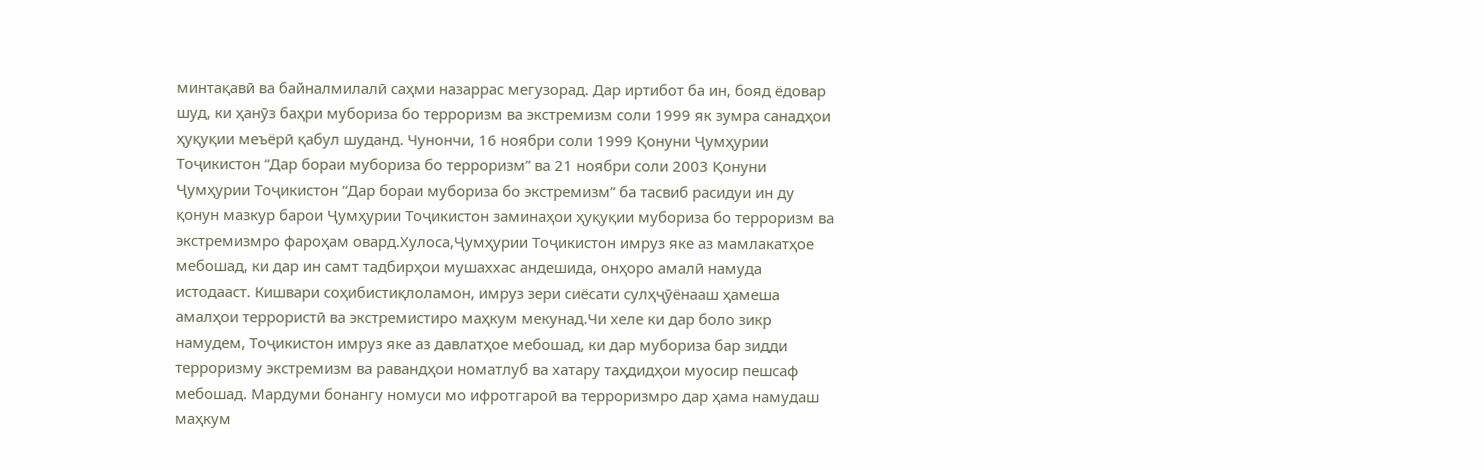минтақавӣ ва байналмилалӣ саҳми назаррас мегузорад. Дар иртибот ба ин, бояд ёдовар шуд, ки ҳанӯз баҳри мубориза бо терроризм ва экстремизм соли 1999 як зумра санадҳои ҳуқуқии меъёрӣ қабул шуданд. Чунончи, 16 ноябри соли 1999 Қонуни Ҷумҳурии Тоҷикистон “Дар бораи мубориза бо терроризм” ва 21 ноябри соли 2003 Қонуни Ҷумҳурии Тоҷикистон “Дар бораи мубориза бо экстремизм” ба тасвиб расидуи ин ду қонун мазкур барои Ҷумҳурии Тоҷикистон заминаҳои ҳуқуқии мубориза бо терроризм ва экстремизмро фароҳам овард.Хулоса,Ҷумҳурии Тоҷикистон имруз яке аз мамлакатҳое мебошад, ки дар ин самт тадбирҳои мушаххас андешида, онҳоро амалӣ намуда истодааст. Кишвари соҳибистиқлоламон, имруз зери сиёсати сулҳҷӯёнааш ҳамеша амалҳои террористӣ ва экстремистиро маҳкум мекунад.Чи хеле ки дар боло зикр намудем, Тоҷикистон имруз яке аз давлатҳое мебошад, ки дар мубориза бар зидди терроризму экстремизм ва равандҳои номатлуб ва хатару таҳдидҳои муосир пешсаф мебошад. Мардуми бонангу номуси мо ифротгароӣ ва терроризмро дар ҳама намудаш маҳкум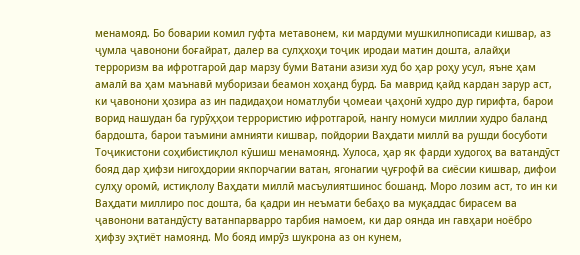менамояд. Бо боварии комил гуфта метавонем, ки мардуми мушкилнописади кишвар, аз ҷумла ҷавонони боғайрат, далер ва сулҳхоҳи тоҷик иродаи матин дошта, алайҳи терроризм ва ифротгароӣ дар марзу буми Ватани азизи худ бо ҳар роҳу усул, яъне ҳам амалӣ ва ҳам маънавӣ муборизаи беамон хоҳанд бурд. Ба маврид қайд кардан зарур аст, ки ҷавонони ҳозира аз ин падидаҳои номатлуби ҷомеаи ҷаҳонӣ худро дур гирифта, барои ворид нашудан ба гурӯҳҳои террористию ифротгароӣ, нангу номуси миллии худро баланд бардошта, барои таъмини амнияти кишвар, пойдории Ваҳдати миллӣ ва рушди босуботи Тоҷикистони соҳибистиқлол кӯшиш менамоянд. Хулоса, ҳар як фарди худогоҳ ва ватандӯст бояд дар ҳифзи нигоҳдории якпорчагии ватан, ягонагии ҷуғрофӣ ва сиёсии кишвар, дифои сулҳу оромӣ, истиқлолу Ваҳдати миллӣ масъулиятшинос бошанд. Моро лозим аст, то ин ки Ваҳдати миллиро пос дошта, ба қадри ин неъмати бебаҳо ва муқаддас бирасем ва ҷавонони ватандӯсту ватанпарварро тарбия намоем, ки дар оянда ин гавҳари ноёбро ҳифзу эҳтиёт намоянд. Мо бояд имрӯз шукрона аз он кунем,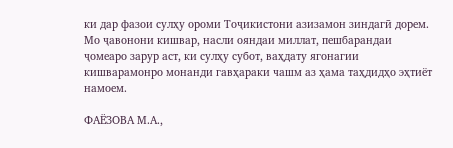ки дар фазои сулҳу ороми Тоҷикистони азизамон зиндагӣ дорем. Мо ҷавонони кишвар, насли ояндаи миллат, пешбарандаи ҷомеаро зарур аст, ки сулҳу субот, ваҳдату ягонагии кишварамонро монанди гавҳараки чашм аз ҳама таҳдидҳо эҳтиёт намоем.

ФАЁЗОВА М.А.,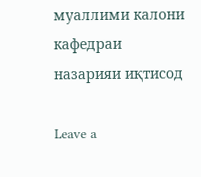муаллими калони кафедраи
назарияи иқтисод

Leave a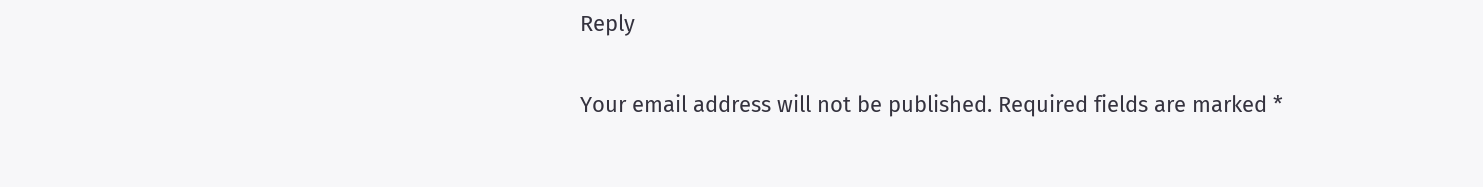Reply

Your email address will not be published. Required fields are marked *